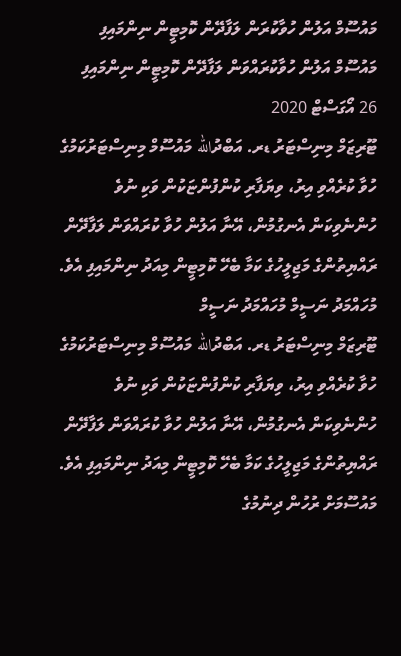މައުސޫމް އަލުން ހުވާކުރަން ލަފާދޭން ކޮމިޓީން ނިންމައިފި
މައުސޫމް އަލުން ހުވާކުރައްވަން ލަފާދޭން ކޮމިޓީން ނިންމައިފި
26 އޯގަސްޓް 2020
ޓޫރިޒަމް މިނިސްޓަރު ޑރ. އަބްދުالله މައުސޫމް މިނިސްޓަރުކަމުގެ ހުވާ ކުރެއްވި އިރު، ވިޔަފާރި ކުންފުންޏަކުން ވަކި ނުވެ ހުންނެވިކަން އެނގުމުން، އޭނާ އަލުން ހުވާ ކުރައްވަން ލަފާދޭން ރައްޔިތުންގެ މަޖިލީހުގެ ކަމާ ބެހޭ ކޮމިޓީން މިއަދު ނިންމައިފި އެވެ.
މުހައްމަދު ނަސީމް މުހައްމަދު ނަސީމް
ޓޫރިޒަމް މިނިސްޓަރު ޑރ. އަބްދުالله މައުސޫމް މިނިސްޓަރުކަމުގެ ހުވާ ކުރެއްވި އިރު، ވިޔަފާރި ކުންފުންޏަކުން ވަކި ނުވެ ހުންނެވިކަން އެނގުމުން، އޭނާ އަލުން ހުވާ ކުރައްވަން ލަފާދޭން ރައްޔިތުންގެ މަޖިލީހުގެ ކަމާ ބެހޭ ކޮމިޓީން މިއަދު ނިންމައިފި އެވެ.
މައުސޫމަށް ރުހުން ދިނުމުގެ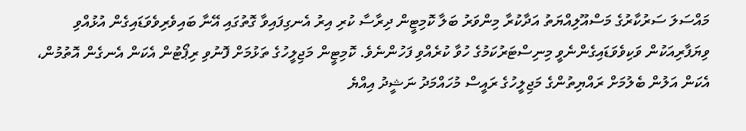މައްސަލަ ސަރުކާރުގެ މަސްއޫލިއްޔަތު އަދާކުރާ މިންވަރު ބަލާ ކޮމިޓީން ދިރާސާ ކުރި އިރު އެނގިފައިވާ ގޮތުގައި އޭނާ ބައިވެރިވެވަޑައިގެން އުޅުއްވި ވިޔަފާރިއަކުން ވަކިވެވަޑައިގެންނެވީ މިނިސްޓަރުކަމުގެ ހުވާ ކުރެއްވި ފަހުންނެވެ. ކޮމިޓީން މަޖިލީހުގެ ތަޅުމަށް ފޮނުވި ރިޕޯޓުން އެކަން އެނގެން އޮތުމުން، އެކަން އަލުން ބެލުމަށް ރައްޔިތުންގެ މަޖިލީހުގެ ރައީސް މުހައްމަދު ނަޝީދު އިއްޔެ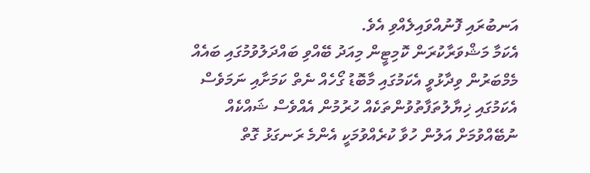އަނބުރައި ފޮނުއްވައިލެއްވި އެވެ.
އެކަމާ މަޝްވަރާކުރަން ކޮމިޓީން މިއަދު ބޭއްވި ބައްދަލުވުމުގައި ބައެއް މެމްބަރުން ވިދާޅުވީ އެކަމުގައި މާބޮޑު ގޯހެއް ނެތް ކަމަށާއި ނަމަވެސް އެކަމުގައި ޚިޔާލުތަފާތުވުންތަކެއް ހުރުމުން އެއްވެސް ޝައްކެއް ނުބޭއްވުމަށް އަލުން ހުވާ ކުރެއްވުމަކީ އެންމެ ރަނގަޅު ގޮތް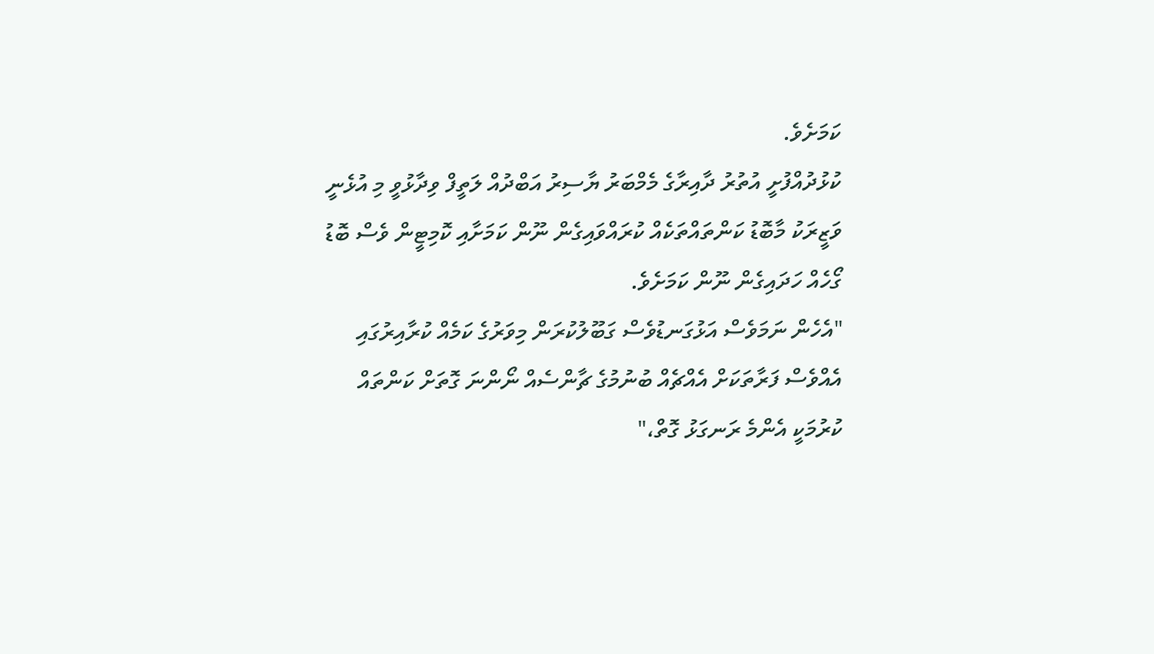ކަމަށެވެ.
ކުޅުދުއްފުށީ އުތުރު ދާއިރާގެ މެމްބަރު ޔާސިރު އަބްދުއް ލަތީފް ވިދާޅުވީ މި އުޅެނީ ވަޒީރަކު މާބޮޑު ކަންތައްތަކެއް ކުރައްވައިގެން ނޫން ކަމަށާއި ކޮމިޓީން ވެސް ބޮޑު ގޯހެއް ހަދައިގެން ނޫން ކަމަށެވެ.
"އެހެން ނަމަވެސް އަޅުގަނޑުވެސް ގަބޫލުކުރަން މިވަރުގެ ކަމެއް ކުރާއިރުގައި އެއްވެސް ފަރާތަކަށް އެއްޗެއް ބުނުމުގެ ޗާންސެއް ނޯންނަ ގޮތަށް ކަންތައް ކުރުމަކީ އެންމެ ރަނގަޅު ގޮތް،"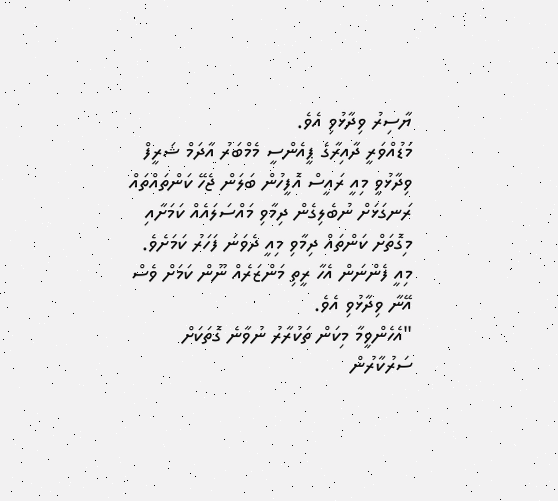ޔާސިރު ވިދާޅުވި އެވެ.
މަޑުއްވަރީ ދާއިރާގެ ޕީއެންސީ މެމްބަރު އާދަމް ޝަރީފް ވިދާޅުވީ މިއީ ރައީސް އޮފީހުން ބަލަން ޖެހޭ ކަންތައްތައް ރަނގަޅަށް ނުބެލިގެން ދިމާވި މައްސަލައެއް ކަމަށާއި މިގޮތަށް ކަންތައް ދިމާވި މިއީ ދެވަނަ ފަހަރު ކަމަށެވެ. މިއީ ފެންނަން އެހާ ރީތި މަންޒަރެއް ނޫން ކަމަށް ވެސް އޭނާ ވިދާޅުވި އެވެ.
"އެހެންވީމާ މިކަން ތަކުރާރު ނުވާނެ ގޮތަކަށް ސަރުކާރުން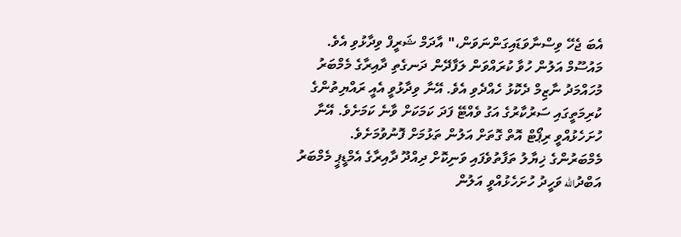އެބަ ޖެހޭ ވިސްނާވަޑައިގަންނަވަން،" އާދަމް ޝަރީފް ވިދާޅުވި އެވެ.
މައުސޫމް އަލުން ހުވާ ކުރައްވަން ލަފާދޭން ދަނގެތި ދާއިރާގެ މެމްބަރު މުހައްމަދު ނާޒިމް ދެކޮޅު ހެއްދެވި އެވެ. އޭނާ ވިދާޅުވީ އެއީ ރައްޔިތުންގެ ކުރިމަތީގައި ސަރުކާރުގެ އަގު ވެއްޓޭ ފަދަ ކަމަކަށް ވާނެ ކަމަށެވެ. އޭނާ ހުށަހެޅުއްވީ ރިޕޯޓް އޮތް ގޮތަށް އަލުން ތަޅުމަށް ފޮނުވުމަށެވެ.
މެމްބަރުންގެ ޚިޔާލު ތަފާތުވެފައި ވަނިކޮށް ދިއްދޫ ދާއިރާގެ އެމްޑީޕީ މެމްބަރު އަބްދުالله ވަހީދު ހުށަހެޅުއްވީ އަލުން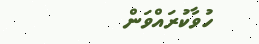ހުވާކުރައްވަން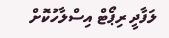ލަފާދީ ރިޕޯޓް އިސްލާހުކޮށް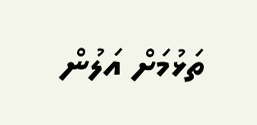ތަޅުމަށް އަލުން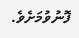ފޮނުވުމަށެވެ.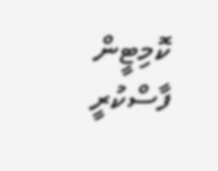ކޮމިޓީން ފާސްކުރީ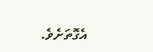އެގޮތަށެވެ.